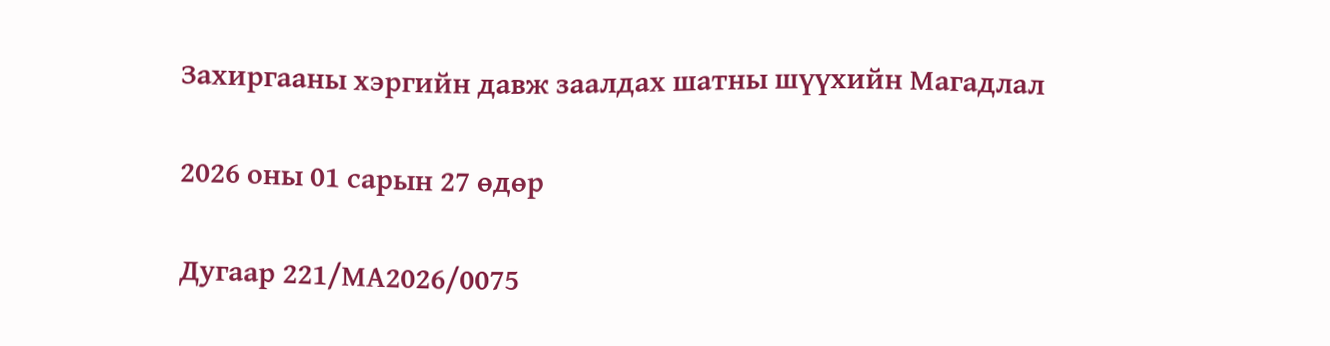Захиргааны хэргийн давж заалдах шатны шүүхийн Магадлал

2026 оны 01 сарын 27 өдөр

Дугаар 221/МА2026/0075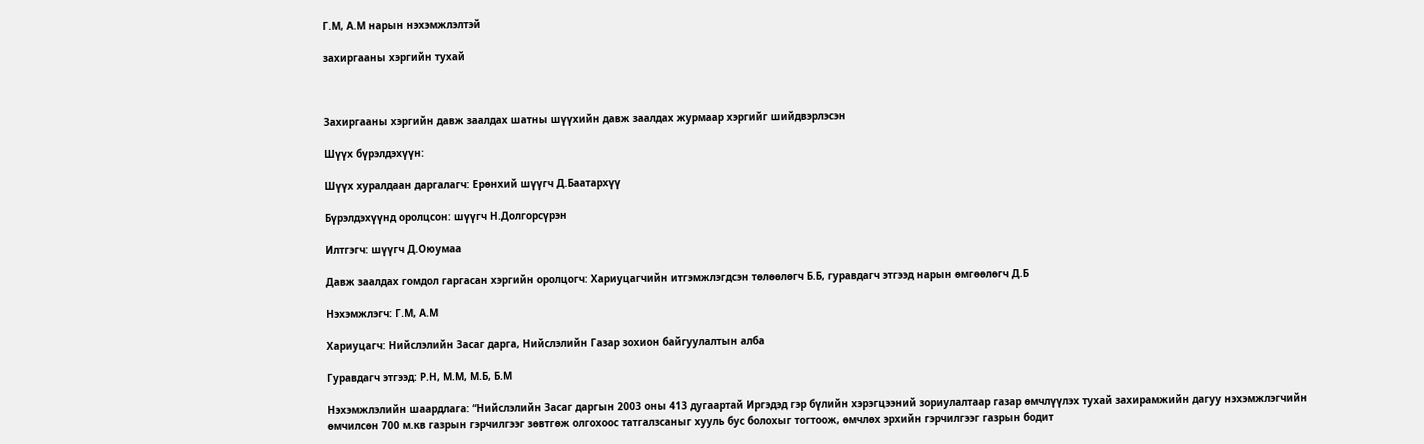Г.М, А.М нарын нэхэмжлэлтэй

захиргааны хэргийн тухай



Захиргааны хэргийн давж заалдах шатны шүүхийн давж заалдах журмаар хэргийг шийдвэрлэсэн

Шүүх бүрэлдэхүүн:

Шүүх хуралдаан даргалагч: Ерөнхий шүүгч Д.Баатархүү

Бүрэлдэхүүнд оролцсон: шүүгч Н.Долгорсүрэн

Илтгэгч: шүүгч Д.Оюумаа

Давж заалдах гомдол гаргасан хэргийн оролцогч: Хариуцагчийн итгэмжлэгдсэн төлөөлөгч Б.Б, гуравдагч этгээд нарын өмгөөлөгч Д.Б

Нэхэмжлэгч: Г.М, А.М

Хариуцагч: Нийслэлийн Засаг дарга, Нийслэлийн Газар зохион байгуулалтын алба

Гуравдагч этгээд: Р.Н, М.М, М.Б, Б.М

Нэхэмжлэлийн шаардлага: “Нийслэлийн Засаг даргын 2003 оны 413 дугаартай Иргэдэд гэр бүлийн хэрэгцээний зориулалтаар газар өмчлүүлэх тухай захирамжийн дагуу нэхэмжлэгчийн өмчилсөн 700 м.кв газрын гэрчилгээг зөвтгөж олгохоос татгалзсаныг хууль бус болохыг тогтоож, өмчлөх эрхийн гэрчилгээг газрын бодит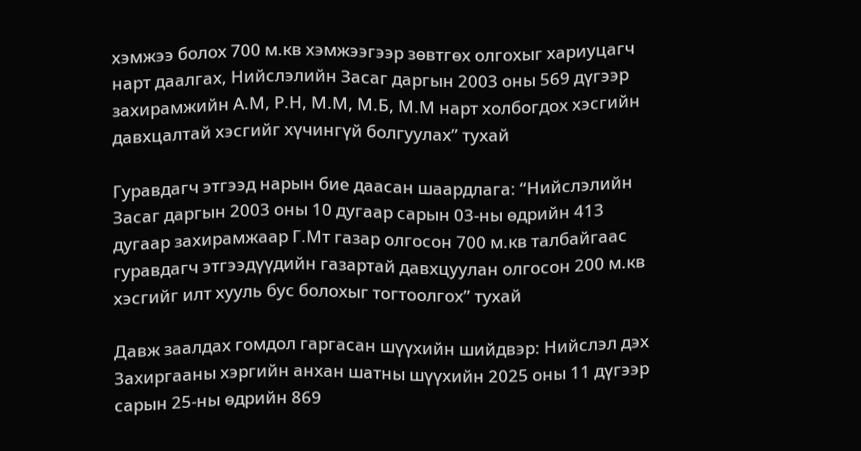хэмжээ болох 700 м.кв хэмжээгээр зөвтгөх олгохыг хариуцагч нарт даалгах, Нийслэлийн Засаг даргын 2003 оны 569 дүгээр захирамжийн А.М, Р.Н, М.М, М.Б, М.М нарт холбогдох хэсгийн давхцалтай хэсгийг хүчингүй болгуулах” тухай

Гуравдагч этгээд нарын бие даасан шаардлага: “Нийслэлийн Засаг даргын 2003 оны 10 дугаар сарын 03-ны өдрийн 413 дугаар захирамжаар Г.Мт газар олгосон 700 м.кв талбайгаас гуравдагч этгээдүүдийн газартай давхцуулан олгосон 200 м.кв хэсгийг илт хууль бус болохыг тогтоолгох” тухай

Давж заалдах гомдол гаргасан шүүхийн шийдвэр: Нийслэл дэх Захиргааны хэргийн анхан шатны шүүхийн 2025 оны 11 дүгээр сарын 25-ны өдрийн 869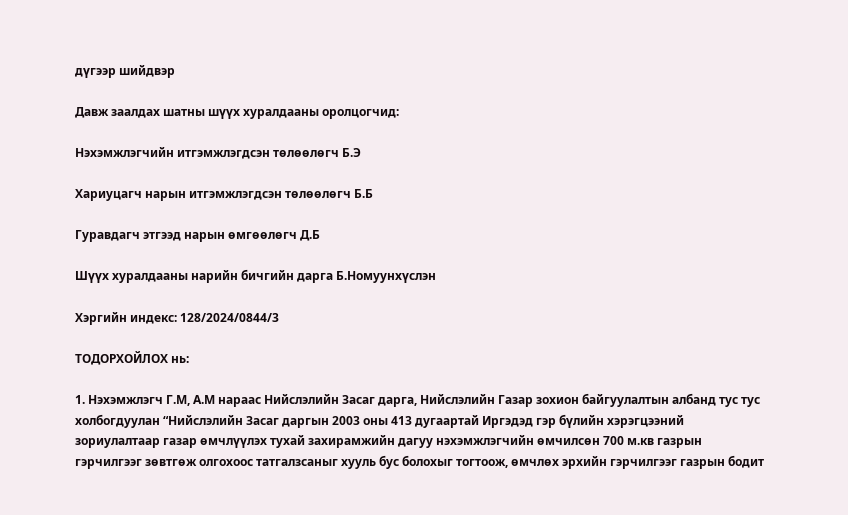дүгээр шийдвэр

Давж заалдах шатны шүүх хуралдааны оролцогчид:

Нэхэмжлэгчийн итгэмжлэгдсэн төлөөлөгч Б.Э

Хариуцагч нарын итгэмжлэгдсэн төлөөлөгч Б.Б

Гуравдагч этгээд нарын өмгөөлөгч Д.Б

Шүүх хуралдааны нарийн бичгийн дарга Б.Номуунхүслэн

Хэргийн индекс: 128/2024/0844/3

ТОДОРХОЙЛОХ нь:

1. Нэхэмжлэгч Г.М, А.М нараас Нийслэлийн Засаг дарга, Нийслэлийн Газар зохион байгуулалтын албанд тус тус холбогдуулан “Нийслэлийн Засаг даргын 2003 оны 413 дугаартай Иргэдэд гэр бүлийн хэрэгцээний зориулалтаар газар өмчлүүлэх тухай захирамжийн дагуу нэхэмжлэгчийн өмчилсөн 700 м.кв газрын гэрчилгээг зөвтгөж олгохоос татгалзсаныг хууль бус болохыг тогтоож, өмчлөх эрхийн гэрчилгээг газрын бодит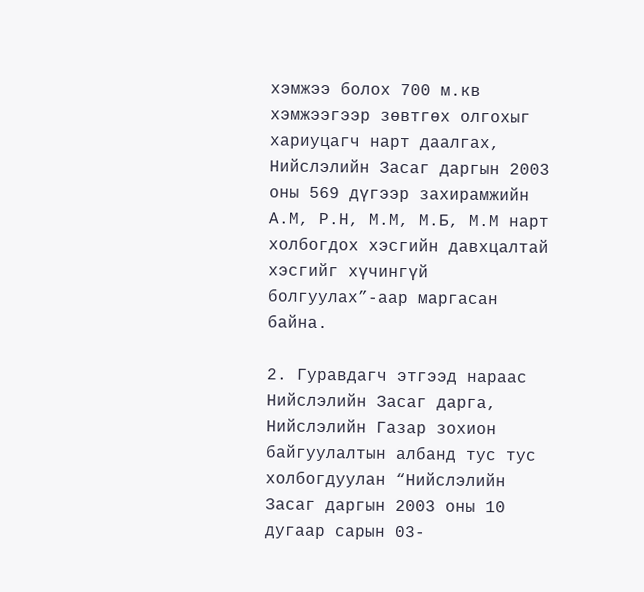хэмжээ болох 700 м.кв хэмжээгээр зөвтгөх олгохыг хариуцагч нарт даалгах, Нийслэлийн Засаг даргын 2003 оны 569 дүгээр захирамжийн А.М, Р.Н, М.М, М.Б, М.М нарт холбогдох хэсгийн давхцалтай хэсгийг хүчингүй болгуулах”-аар маргасан байна.

2. Гуравдагч этгээд нараас Нийслэлийн Засаг дарга, Нийслэлийн Газар зохион байгуулалтын албанд тус тус холбогдуулан “Нийслэлийн Засаг даргын 2003 оны 10 дугаар сарын 03-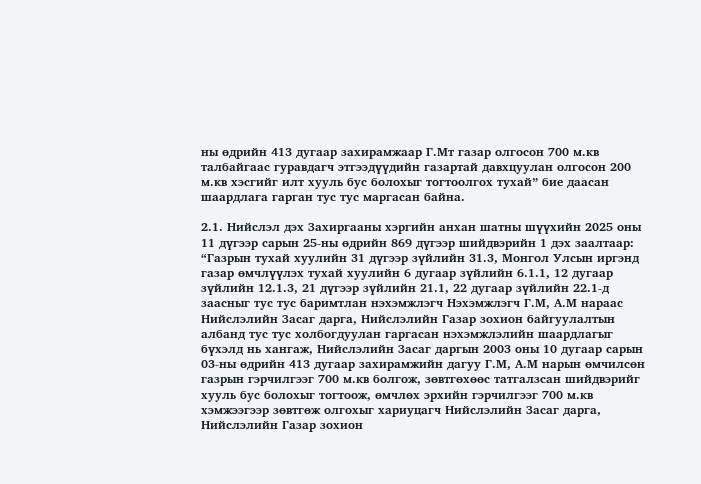ны өдрийн 413 дугаар захирамжаар Г.Мт газар олгосон 700 м.кв талбайгаас гуравдагч этгээдүүдийн газартай давхцуулан олгосон 200 м.кв хэсгийг илт хууль бус болохыг тогтоолгох тухай” бие даасан шаардлага гарган тус тус маргасан байна.

2.1. Нийслэл дэх Захиргааны хэргийн анхан шатны шүүхийн 2025 оны 11 дүгээр сарын 25-ны өдрийн 869 дүгээр шийдвэрийн 1 дэх заалтаар: “Газрын тухай хуулийн 31 дүгээр зүйлийн 31.3, Монгол Улсын иргэнд газар өмчлүүлэх тухай хуулийн 6 дугаар зүйлийн 6.1.1, 12 дугаар зүйлийн 12.1.3, 21 дүгээр зүйлийн 21.1, 22 дугаар зүйлийн 22.1-д заасныг тус тус баримтлан нэхэмжлэгч Нэхэмжлэгч Г.М, А.М нараас Нийслэлийн Засаг дарга, Нийслэлийн Газар зохион байгуулалтын албанд тус тус холбогдуулан гаргасан нэхэмжлэлийн шаардлагыг бүхэлд нь хангаж, Нийслэлийн Засаг даргын 2003 оны 10 дугаар сарын 03-ны өдрийн 413 дугаар захирамжийн дагуу Г.М, А.М нарын өмчилсөн газрын гэрчилгээг 700 м.кв болгож, зөвтгөхөөс татгалзсан шийдвэрийг хууль бус болохыг тогтоож, өмчлөх эрхийн гэрчилгээг 700 м.кв хэмжээгээр зөвтгөж олгохыг хариуцагч Нийслэлийн Засаг дарга, Нийслэлийн Газар зохион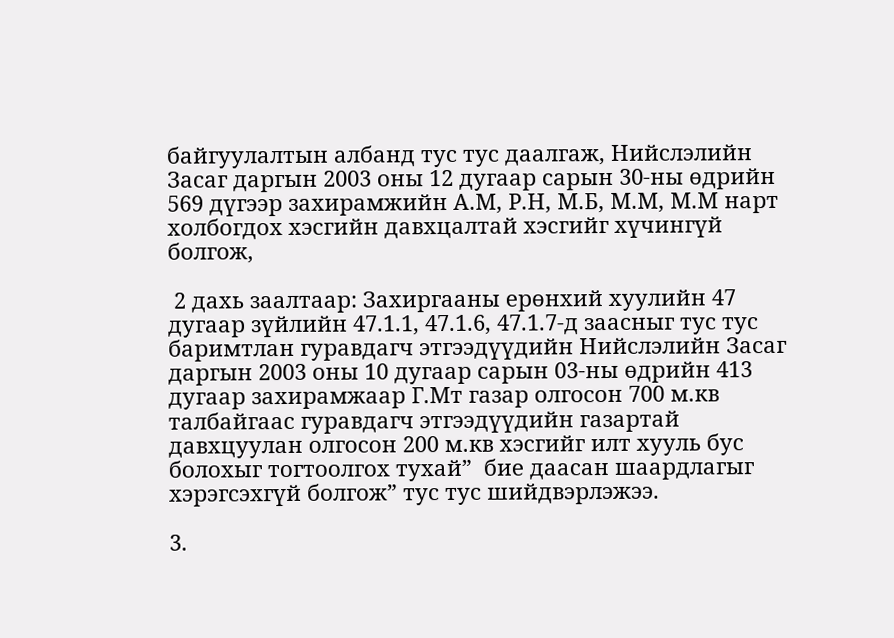байгуулалтын албанд тус тус даалгаж, Нийслэлийн Засаг даргын 2003 оны 12 дугаар сарын 30-ны өдрийн 569 дүгээр захирамжийн А.М, Р.Н, М.Б, М.М, М.М нарт холбогдох хэсгийн давхцалтай хэсгийг хүчингүй болгож,

 2 дахь заалтаар: Захиргааны ерөнхий хуулийн 47 дугаар зүйлийн 47.1.1, 47.1.6, 47.1.7-д заасныг тус тус баримтлан гуравдагч этгээдүүдийн Нийслэлийн Засаг даргын 2003 оны 10 дугаар сарын 03-ны өдрийн 413 дугаар захирамжаар Г.Мт газар олгосон 700 м.кв талбайгаас гуравдагч этгээдүүдийн газартай давхцуулан олгосон 200 м.кв хэсгийг илт хууль бус болохыг тогтоолгох тухай”  бие даасан шаардлагыг хэрэгсэхгүй болгож” тус тус шийдвэрлэжээ.

3.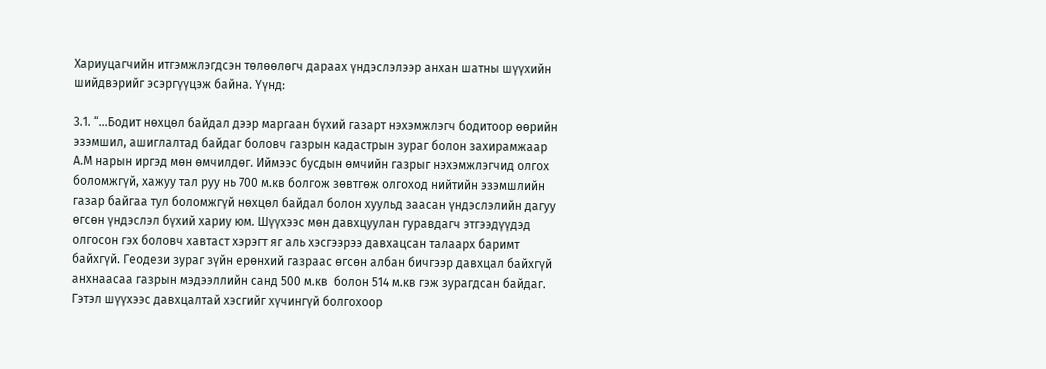Хариуцагчийн итгэмжлэгдсэн төлөөлөгч дараах үндэслэлээр анхан шатны шүүхийн шийдвэрийг эсэргүүцэж байна. Үүнд:

3.1. “...Бодит нөхцөл байдал дээр маргаан бүхий газарт нэхэмжлэгч бодитоор өөрийн эзэмшил, ашиглалтад байдаг боловч газрын кадастрын зураг болон захирамжаар А.М нарын иргэд мөн өмчилдөг. Иймээс бусдын өмчийн газрыг нэхэмжлэгчид олгох боломжгүй, хажуу тал руу нь 700 м.кв болгож зөвтгөж олгоход нийтийн эзэмшлийн газар байгаа тул боломжгүй нөхцөл байдал болон хуульд заасан үндэслэлийн дагуу өгсөн үндэслэл бүхий хариу юм. Шүүхээс мөн давхцуулан гуравдагч этгээдүүдэд олгосон гэх боловч хавтаст хэрэгт яг аль хэсгээрээ давхацсан талаарх баримт байхгүй. Геодези зураг зүйн ерөнхий газраас өгсөн албан бичгээр давхцал байхгүй анхнаасаа газрын мэдээллийн санд 500 м.кв  болон 514 м.кв гэж зурагдсан байдаг. Гэтэл шүүхээс давхцалтай хэсгийг хүчингүй болгохоор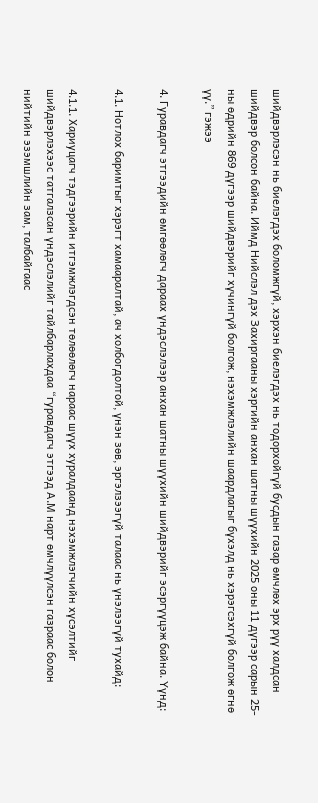шийдвэрлэсэн нь биелэгдэх боломжгүй, хэрхэн биелэгдэх нь тодорхойгүй бусдын газар өмчлөх эрх рүү халдсан шийдвэр болсон байна. Иймд Нийслэл дэх Захиргааны хэргийн анхан шатны шүүхийн 2025 оны 11 дүгээр сарын 25-ны өдрийн 869 дүгээр шийдвэрийг хүчингүй болгож, нэхэмжлэлийн шаардлагыг бүхэлд нь хэрэгсэхгүй болгож өгнө үү.” гэжээ

4. Гуравдагч этгээдийн өмгөөлөгч дараах үндэслэлээр анхан шатны шүүхийн шийдвэрийг эсэргүүцэж байна. Үүнд:

4.1. Нотлох баримтыг хэрэгт хамааралтай, ач холбогдолтой, үнэн зөв, эргэлзээгүй талаас нь үнэлээгүй тухайд:

4.1.1. Хариуцагч тэдгээрийн итгэмжлэгдсэн төлөөлөгч нараас шүүх хуралдаанд нэхэмжлэгчийн хүсэлтийг шийдвэрлэхээс татгалзсан үндэслэлийг тайлбарлахдаа “гуравдагч этгээд А.М нарт өмчлүүлсэн газраас болон нийтийн эзэмшлийн зам, талбайгаас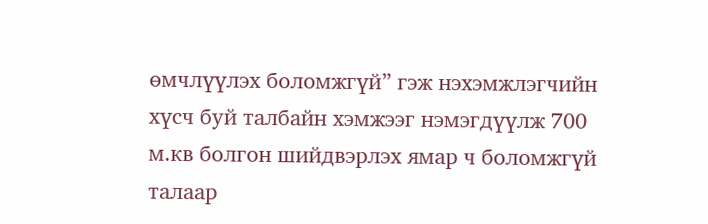өмчлүүлэх боломжгүй” гэж нэхэмжлэгчийн хүсч буй талбайн хэмжээг нэмэгдүүлж 700 м.кв болгон шийдвэрлэх ямар ч боломжгүй талаар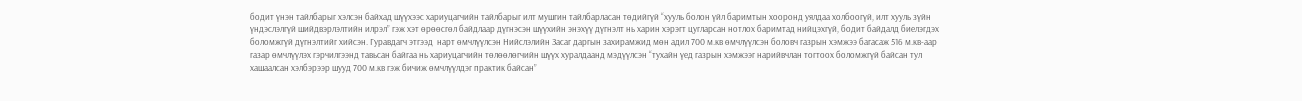бодит үнэн тайлбарыг хэлсэн байхад шүүхээс хариуцагчийн тайлбарыг илт мушгин тайлбарласан төдийгүй “хууль болон үйл баримтын хооронд уялдаа холбоогүй, илт хууль зүйн үндэслэлгүй шийдвэрлэлтийн илрэл” гэж хэт өрөөсгөл байдлаар дүгнэсэн шүүхийн энэхүү дүгнэлт нь харин хэрэгт цугларсан нотлох баримтад нийцэхгүй, бодит байдалд биелэгдэх боломжгүй дүгнэлтийг хийсэн. Гуравдагч этгээд  нарт өмчлүүлсэн Нийслэлийн Засаг даргын захирамжид мөн адил 700 м.кв өмчлүүлсэн боловч газрын хэмжээ багасаж 516 м.кв-аар газар өмчлүүлэх гэрчилгээнд тавьсан байгаа нь хариуцагчийн төлөөлөгчийн шүүх хуралдаанд мэдүүлсэн “тухайн үед газрын хэмжээг нарийвчлан тогтоох боломжгүй байсан тул хашаалсан хэлбэрээр шууд 700 м.кв гэж бичиж өмчлүүлдэг практик байсан”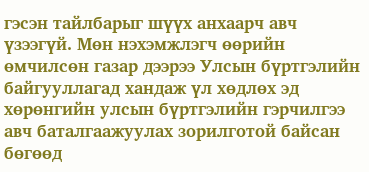гэсэн тайлбарыг шүүх анхаарч авч үзээгүй. Мөн нэхэмжлэгч өөрийн өмчилсөн газар дээрээ Улсын бүртгэлийн байгууллагад хандаж үл хөдлөх эд хөрөнгийн улсын бүртгэлийн гэрчилгээ авч баталгаажуулах зорилготой байсан бөгөөд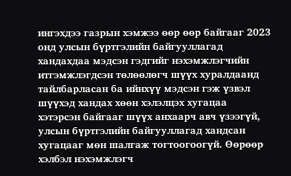ингэхдээ газрын хэмжээ өөр өөр байгааг 2023 онд улсын бүртгэлийн байгууллагад хандахдаа мэдсэн гэдгийг нэхэмжлэгчийн итгэмжлэгдсэн төлөөлөгч шүүх хуралдаанд тайлбарласан ба ийнхүү мэдсэн гэж үзвэл шүүхэд хандах хөөн хэлэлцэх хугацаа хэтэрсэн байгааг шүүх анхаарч авч үзээгүй, улсын бүртгэлийн байгууллагад хандсан хугацааг мөн шалгаж тогтоогоогүй. Өөрөөр хэлбэл нэхэмжлэгч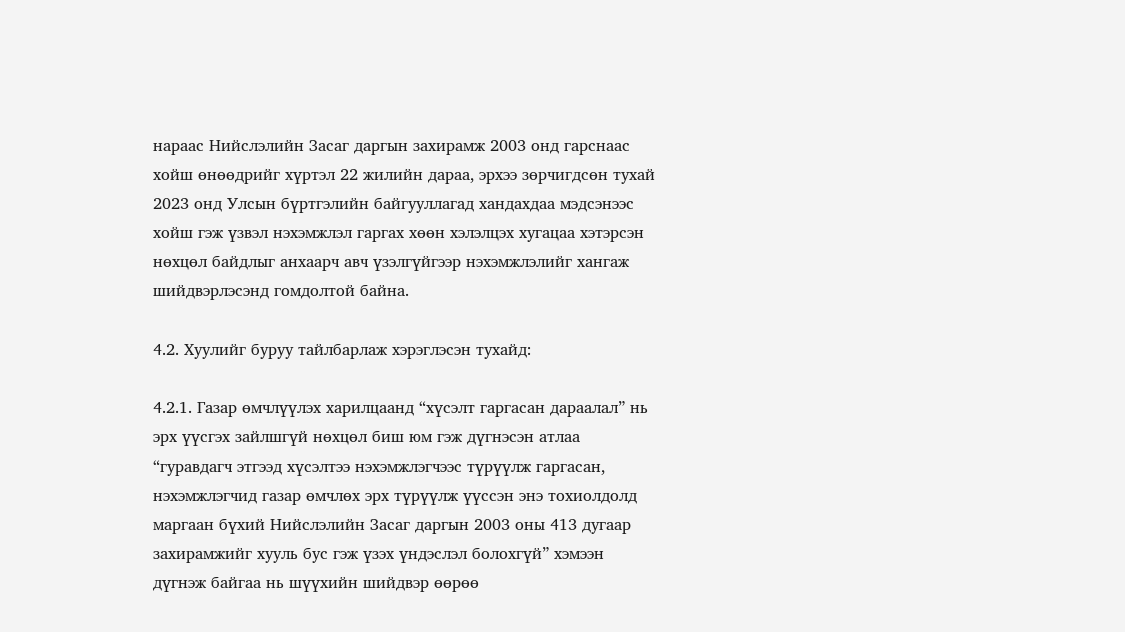нараас Нийслэлийн Засаг даргын захирамж 2003 онд гарснаас хойш өнөөдрийг хүртэл 22 жилийн дараа, эрхээ зөрчигдсөн тухай 2023 онд Улсын бүртгэлийн байгууллагад хандахдаа мэдсэнээс хойш гэж үзвэл нэхэмжлэл гаргах хөөн хэлэлцэх хугацаа хэтэрсэн нөхцөл байдлыг анхаарч авч үзэлгүйгээр нэхэмжлэлийг хангаж шийдвэрлэсэнд гомдолтой байна.

4.2. Хуулийг буруу тайлбарлаж хэрэглэсэн тухайд:

4.2.1. Газар өмчлүүлэх харилцаанд “хүсэлт гаргасан дараалал” нь эрх үүсгэх зайлшгүй нөхцөл биш юм гэж дүгнэсэн атлаа “гуравдагч этгээд хүсэлтээ нэхэмжлэгчээс түрүүлж гаргасан, нэхэмжлэгчид газар өмчлөх эрх түрүүлж үүссэн энэ тохиолдолд маргаан бүхий Нийслэлийн Засаг даргын 2003 оны 413 дугаар захирамжийг хууль бус гэж үзэх үндэслэл болохгүй” хэмээн дүгнэж байгаа нь шүүхийн шийдвэр өөрөө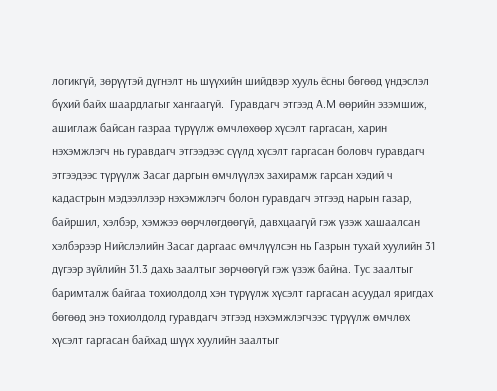логикгүй, зөрүүтэй дүгнэлт нь шүүхийн шийдвэр хууль ёсны бөгөөд үндэслэл бүхий байх шаардлагыг хангаагүй.  Гуравдагч этгээд А.М өөрийн эзэмшиж, ашиглаж байсан газраа түрүүлж өмчлөхөөр хүсэлт гаргасан, харин нэхэмжлэгч нь гуравдагч этгээдээс сүүлд хүсэлт гаргасан боловч гуравдагч этгээдээс түрүүлж Засаг даргын өмчлүүлэх захирамж гарсан хэдий ч кадастрын мэдээллээр нэхэмжлэгч болон гуравдагч этгээд нарын газар, байршил, хэлбэр, хэмжээ өөрчлөгдөөгүй, давхцаагүй гэж үзэж хашаалсан хэлбэрээр Нийслэлийн Засаг даргаас өмчлүүлсэн нь Газрын тухай хуулийн 31 дүгээр зүйлийн 31.3 дахь заалтыг зөрчөөгүй гэж үзэж байна. Тус заалтыг баримталж байгаа тохиолдолд хэн түрүүлж хүсэлт гаргасан асуудал яригдах бөгөөд энэ тохиолдолд гуравдагч этгээд нэхэмжлэгчээс түрүүлж өмчлөх хүсэлт гаргасан байхад шүүх хуулийн заалтыг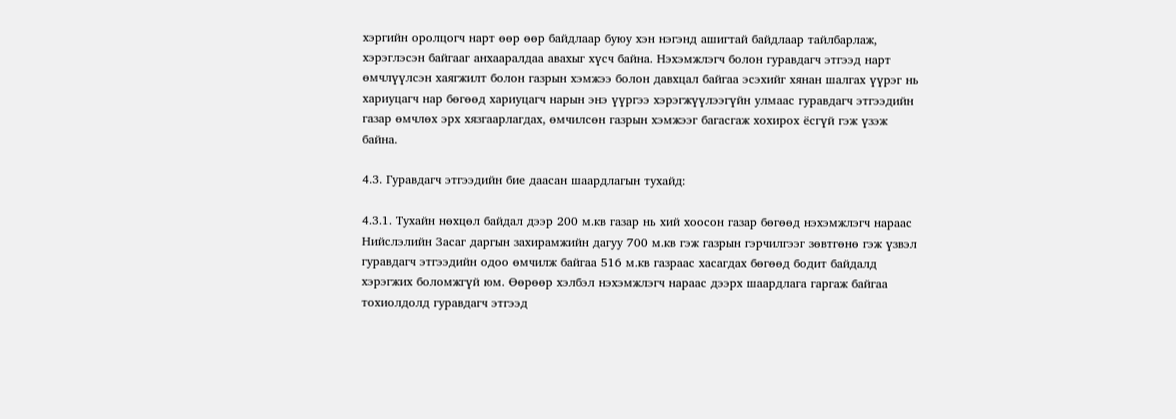хэргийн оролцогч нарт өөр өөр байдлаар буюу хэн нэгэнд ашигтай байдлаар тайлбарлаж, хэрэглэсэн байгааг анхааралдаа авахыг хүсч байна. Нэхэмжлэгч болон гуравдагч этгээд нарт өмчлүүлсэн хаягжилт болон газрын хэмжээ болон давхцал байгаа эсэхийг хянан шалгах үүрэг нь хариуцагч нар бөгөөд хариуцагч нарын энэ үүргээ хэрэгжүүлээгүйн улмаас гуравдагч этгээдийн газар өмчлөх эрх хязгаарлагдах, өмчилсөн газрын хэмжээг багасгаж хохирох ёсгүй гэж үзэж байна.

4.3. Гуравдагч этгээдийн бие даасан шаардлагын тухайд:

4.3.1. Тухайн нөхцөл байдал дээр 200 м.кв газар нь хий хоосон газар бөгөөд нэхэмжлэгч нараас Нийслэлийн Засаг даргын захирамжийн дагуу 700 м.кв гэж газрын гэрчилгээг зөвтгөнө гэж үзвэл гуравдагч этгээдийн одоо өмчилж байгаа 516 м.кв газраас хасагдах бөгөөд бодит байдалд хэрэгжих боломжгүй юм. Өөрөөр хэлбэл нэхэмжлэгч нараас дээрх шаардлага гаргаж байгаа тохиолдолд гуравдагч этгээд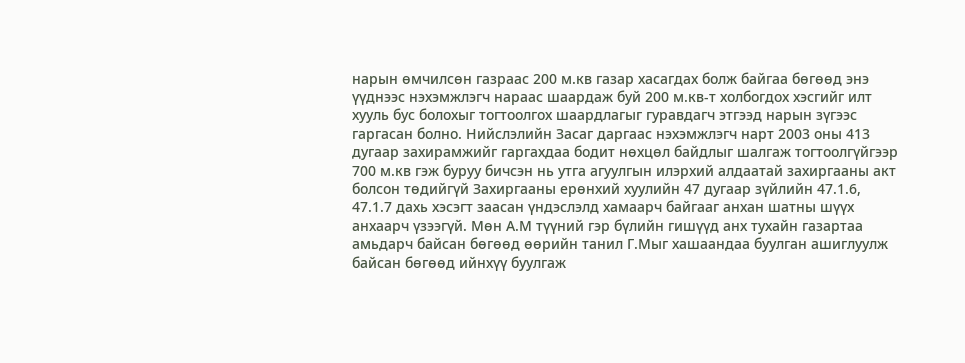нарын өмчилсөн газраас 200 м.кв газар хасагдах болж байгаа бөгөөд энэ үүднээс нэхэмжлэгч нараас шаардаж буй 200 м.кв-т холбогдох хэсгийг илт хууль бус болохыг тогтоолгох шаардлагыг гуравдагч этгээд нарын зүгээс гаргасан болно. Нийслэлийн Засаг даргаас нэхэмжлэгч нарт 2003 оны 413 дугаар захирамжийг гаргахдаа бодит нөхцөл байдлыг шалгаж тогтоолгүйгээр 700 м.кв гэж буруу бичсэн нь утга агуулгын илэрхий алдаатай захиргааны акт болсон төдийгүй Захиргааны ерөнхий хуулийн 47 дугаар зүйлийн 47.1.6, 47.1.7 дахь хэсэгт заасан үндэслэлд хамаарч байгааг анхан шатны шүүх анхаарч үзээгүй. Мөн А.М түүний гэр бүлийн гишүүд анх тухайн газартаа амьдарч байсан бөгөөд өөрийн танил Г.Мыг хашаандаа буулган ашиглуулж байсан бөгөөд ийнхүү буулгаж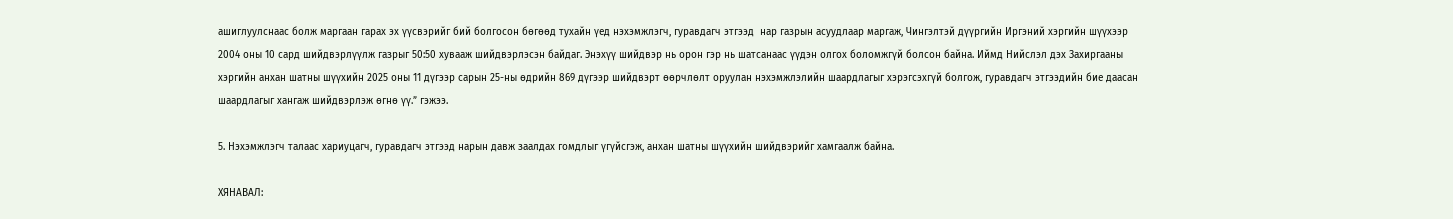ашиглуулснаас болж маргаан гарах эх үүсвэрийг бий болгосон бөгөөд тухайн үед нэхэмжлэгч, гуравдагч этгээд  нар газрын асуудлаар маргаж, Чингэлтэй дүүргийн Иргэний хэргийн шүүхээр 2004 оны 10 сард шийдвэрлүүлж газрыг 50:50 хувааж шийдвэрлэсэн байдаг. Энэхүү шийдвэр нь орон гэр нь шатсанаас үүдэн олгох боломжгүй болсон байна. Иймд Нийслэл дэх Захиргааны хэргийн анхан шатны шүүхийн 2025 оны 11 дүгээр сарын 25-ны өдрийн 869 дүгээр шийдвэрт өөрчлөлт оруулан нэхэмжлэлийн шаардлагыг хэрэгсэхгүй болгож, гуравдагч этгээдийн бие даасан шаардлагыг хангаж шийдвэрлэж өгнө үү.” гэжээ.

5. Нэхэмжлэгч талаас хариуцагч, гуравдагч этгээд нарын давж заалдах гомдлыг үгүйсгэж, анхан шатны шүүхийн шийдвэрийг хамгаалж байна.

ХЯНАВАЛ: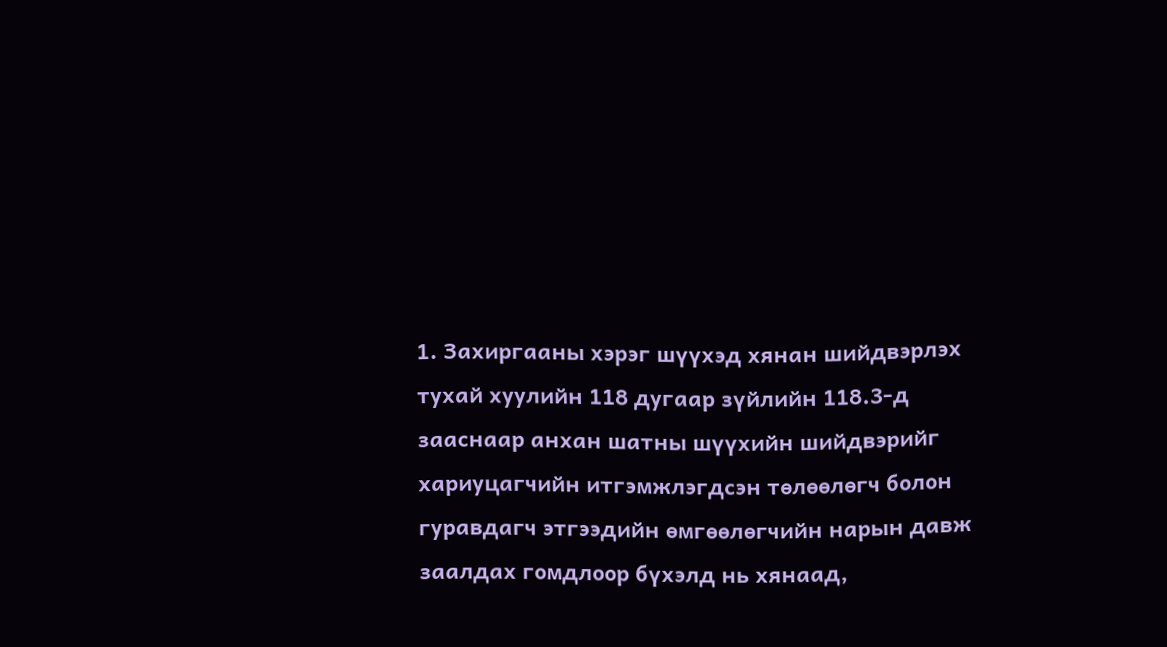1. Захиргааны хэрэг шүүхэд хянан шийдвэрлэх тухай хуулийн 118 дугаар зүйлийн 118.3-д зааснаар анхан шатны шүүхийн шийдвэрийг хариуцагчийн итгэмжлэгдсэн төлөөлөгч болон гуравдагч этгээдийн өмгөөлөгчийн нарын давж заалдах гомдлоор бүхэлд нь хянаад,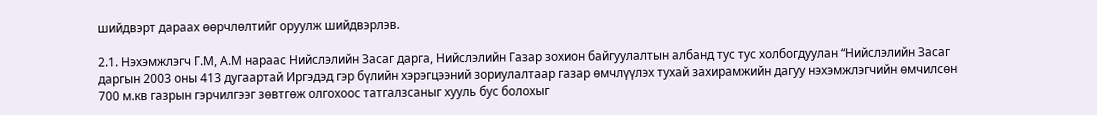шийдвэрт дараах өөрчлөлтийг оруулж шийдвэрлэв.

2.1. Нэхэмжлэгч Г.М, А.М нараас Нийслэлийн Засаг дарга, Нийслэлийн Газар зохион байгуулалтын албанд тус тус холбогдуулан “Нийслэлийн Засаг даргын 2003 оны 413 дугаартай Иргэдэд гэр бүлийн хэрэгцээний зориулалтаар газар өмчлүүлэх тухай захирамжийн дагуу нэхэмжлэгчийн өмчилсөн 700 м.кв газрын гэрчилгээг зөвтгөж олгохоос татгалзсаныг хууль бус болохыг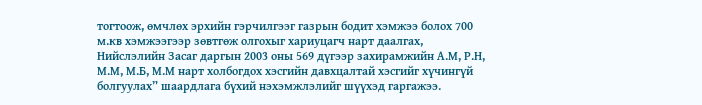тогтоож, өмчлөх эрхийн гэрчилгээг газрын бодит хэмжээ болох 700 м.кв хэмжээгээр зөвтгөж олгохыг хариуцагч нарт даалгах, Нийслэлийн Засаг даргын 2003 оны 569 дүгээр захирамжийн А.М, Р.Н, М.М, М.Б, М.М нарт холбогдох хэсгийн давхцалтай хэсгийг хүчингүй болгуулах” шаардлага бүхий нэхэмжлэлийг шүүхэд гаргажээ.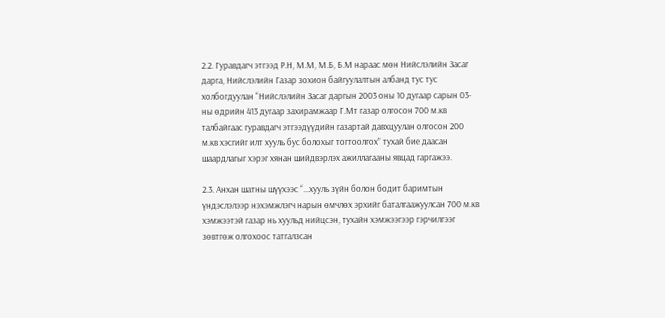2.2. Гуравдагч этгээд Р.Н, М.М, М.Б, Б.М нараас мөн Нийслэлийн Засаг дарга, Нийслэлийн Газар зохион байгуулалтын албанд тус тус холбогдуулан “Нийслэлийн Засаг даргын 2003 оны 10 дугаар сарын 03-ны өдрийн 413 дугаар захирамжаар Г.Мт газар олгосон 700 м.кв талбайгаас гуравдагч этгээдүүдийн газартай давхцуулан олгосон 200 м.кв хэсгийг илт хууль бус болохыг тогтоолгох” тухай бие даасан шаардлагыг хэрэг хянан шийдвэрлэх ажиллагааны явцад гаргажээ.

2.3. Анхан шатны шүүхээс “...хууль зүйн болон бодит баримтын үндэслэлээр нэхэмжлэгч нарын өмчлөх эрхийг баталгаажуулсан 700 м.кв хэмжээтэй газар нь хуульд нийцсэн, тухайн хэмжээгээр гэрчилгээг зөвтгөж олгохоос татгалзсан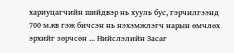хариуцагчийн шийдвэр нь хууль бус, гэрчилгээнд 700 м.кв гэж бичсэн нь нэхэмжлэгч нарын өмчлөх эрхийг зөрчсөн ... Нийслэлийн Засаг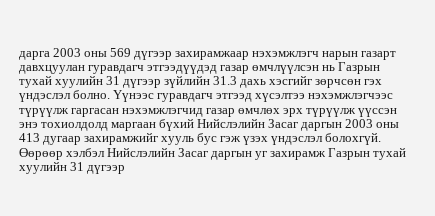дарга 2003 оны 569 дүгээр захирамжаар нэхэмжлэгч нарын газарт давхцуулан гуравдагч этгээдүүдэд газар өмчлүүлсэн нь Газрын тухай хуулийн 31 дүгээр зүйлийн 31.3 дахь хэсгийг зөрчсөн гэх үндэслэл болно. Үүнээс гуравдагч этгээд хүсэлтээ нэхэмжлэгчээс түрүүлж гаргасан нэхэмжлэгчид газар өмчлөх эрх түрүүлж үүссэн энэ тохиолдолд маргаан бүхий Нийслэлийн Засаг даргын 2003 оны 413 дугаар захирамжийг хууль бус гэж үзэх үндэслэл болохгүй. Өөрөөр хэлбэл Нийслэлийн Засаг даргын уг захирамж Газрын тухай хуулийн 31 дүгээр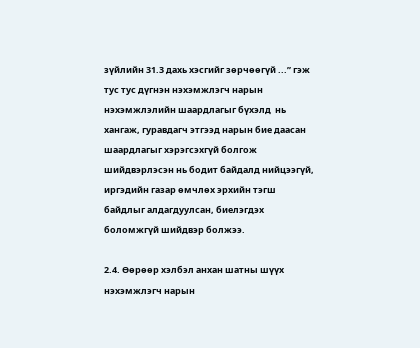зүйлийн 31.3 дахь хэсгийг зөрчөөгүй ...” гэж тус тус дүгнэн нэхэмжлэгч нарын нэхэмжлэлийн шаардлагыг бүхэлд  нь хангаж, гуравдагч этгээд нарын бие даасан шаардлагыг хэрэгсэхгүй болгож шийдвэрлэсэн нь бодит байдалд нийцээгүй, иргэдийн газар өмчлөх эрхийн тэгш байдлыг алдагдуулсан, биелэгдэх боломжгүй шийдвэр болжээ.

2.4. Өөрөөр хэлбэл анхан шатны шүүх нэхэмжлэгч нарын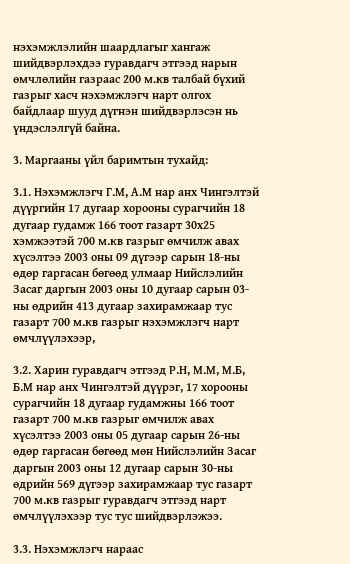нэхэмжлэлийн шаардлагыг хангаж шийдвэрлэхдээ гуравдагч этгээд нарын өмчлөлийн газраас 200 м.кв талбай бүхий газрыг хасч нэхэмжлэгч нарт олгох байдлаар шууд дүгнэн шийдвэрлэсэн нь үндэслэлгүй байна.

3. Маргааны үйл баримтын тухайд:

3.1. Нэхэмжлэгч Г.М, А.М нар анх Чингэлтэй дүүргийн 17 дугаар хорооны сурагчийн 18 дугаар гудамж 166 тоот газарт 30х25 хэмжээтэй 700 м.кв газрыг өмчилж авах хүсэлтээ 2003 оны 09 дүгээр сарын 18-ны өдөр гаргасан бөгөөд улмаар Нийслэлийн Засаг даргын 2003 оны 10 дугаар сарын 03-ны өдрийн 413 дугаар захирамжаар тус газарт 700 м.кв газрыг нэхэмжлэгч нарт өмчлүүлэхээр,

3.2. Харин гуравдагч этгээд Р.Н, М.М, М.Б, Б.М нар анх Чингэлтэй дүүрэг, 17 хорооны сурагчийн 18 дугаар гудамжны 166 тоот газарт 700 м.кв газрыг өмчилж авах хүсэлтээ 2003 оны 05 дугаар сарын 26-ны өдөр гаргасан бөгөөд мөн Нийслэлийн Засаг даргын 2003 оны 12 дугаар сарын 30-ны өдрийн 569 дүгээр захирамжаар тус газарт 700 м.кв газрыг гуравдагч этгээд нарт өмчлүүлэхээр тус тус шийдвэрлэжээ.

3.3. Нэхэмжлэгч нараас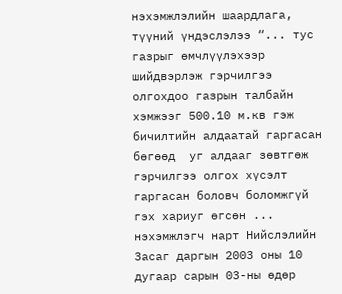нэхэмжлэлийн шаардлага, түүний үндэслэлээ “... тус газрыг өмчлүүлэхээр шийдвэрлэж гэрчилгээ олгохдоо газрын талбайн хэмжээг 500.10 м.кв гэж бичилтийн алдаатай гаргасан бөгөөд  уг алдааг зөвтгөж гэрчилгээ олгох хүсэлт гаргасан боловч боломжгүй гэх хариуг өгсөн ... нэхэмжлэгч нарт Нийслэлийн Засаг даргын 2003 оны 10 дугаар сарын 03-ны өдөр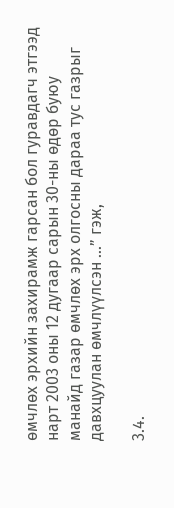өмчлөх эрхийн захирамж гарсан бол гуравдагч этгээд нарт 2003 оны 12 дугаар сарын 30-ны өдөр буюу манайд газар өмчлөх эрх олгосны дараа тус газрыг давхцуулан өмчлүүлсэн ...” гэж,

3.4.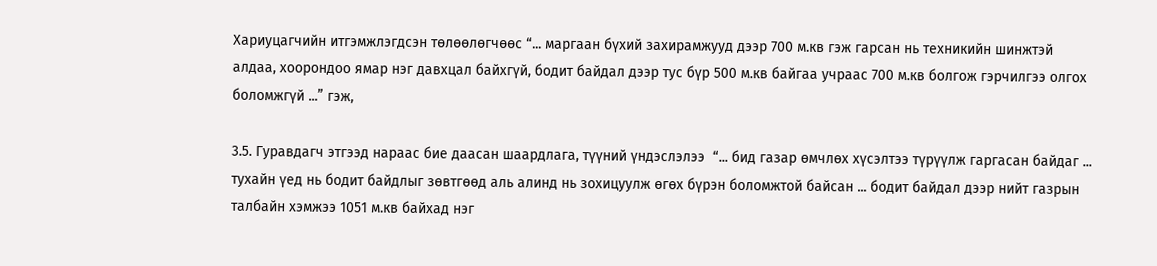Хариуцагчийн итгэмжлэгдсэн төлөөлөгчөөс “... маргаан бүхий захирамжууд дээр 700 м.кв гэж гарсан нь техникийн шинжтэй алдаа, хоорондоо ямар нэг давхцал байхгүй, бодит байдал дээр тус бүр 500 м.кв байгаа учраас 700 м.кв болгож гэрчилгээ олгох боломжгүй ...” гэж,

3.5. Гуравдагч этгээд нараас бие даасан шаардлага, түүний үндэслэлээ  “... бид газар өмчлөх хүсэлтээ түрүүлж гаргасан байдаг ... тухайн үед нь бодит байдлыг зөвтгөөд аль алинд нь зохицуулж өгөх бүрэн боломжтой байсан ... бодит байдал дээр нийт газрын талбайн хэмжээ 1051 м.кв байхад нэг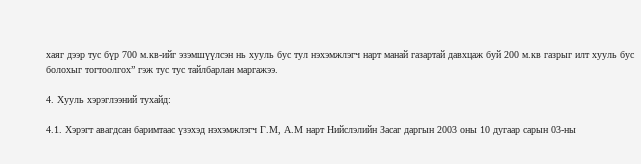хаяг дээр тус бүр 700 м.кв-ийг эзэмшүүлсэн нь хууль бус тул нэхэмжлэгч нарт манай газартай давхцаж буй 200 м.кв газрыг илт хууль бус болохыг тогтоолгох” гэж тус тус тайлбарлан маргажээ.

4. Хууль хэрэглээний тухайд:

4.1. Хэрэгт авагдсан баримтаас үзэхэд нэхэмжлэгч Г.М, А.М нарт Нийслэлийн Засаг даргын 2003 оны 10 дугаар сарын 03-ны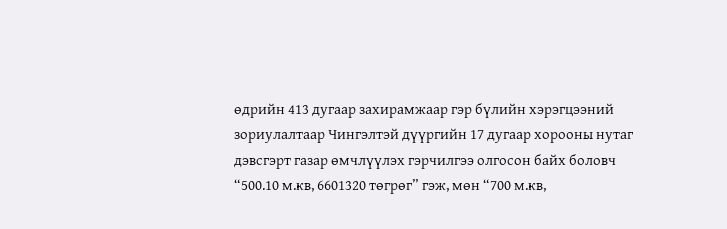өдрийн 413 дугаар захирамжаар гэр бүлийн хэрэгцээний зориулалтаар Чингэлтэй дүүргийн 17 дугаар хорооны нутаг дэвсгэрт газар өмчлүүлэх гэрчилгээ олгосон байх боловч “500.10 м.кв, 6601320 төгрөг” гэж, мөн “700 м.кв,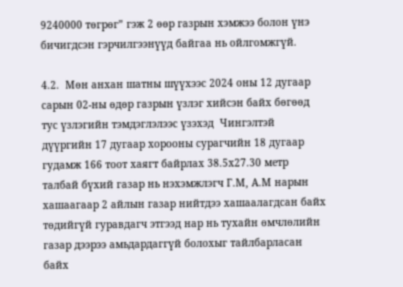9240000 төгрөг” гэж 2 өөр газрын хэмжээ болон үнэ бичигдсэн гэрчилгээнүүд байгаа нь ойлгомжгүй.

4.2.  Мөн анхан шатны шүүхээс 2024 оны 12 дугаар сарын 02-ны өдөр газрын үзлэг хийсэн байх бөгөөд тус үзлэгийн тэмдэглэлээс үзэхэд  Чингэлтэй дүүргийн 17 дугаар хорооны сурагчийн 18 дугаар гудамж 166 тоот хаягт байрлах 38.5х27.30 метр талбай бүхий газар нь нэхэмжлэгч Г.М, А.М нарын хашаагаар 2 айлын газар нийтдээ хашаалагдсан байх төдийгүй гуравдагч этгээд нар нь тухайн өмчлөлийн газар дээрээ амьдардаггүй болохыг тайлбарласан байх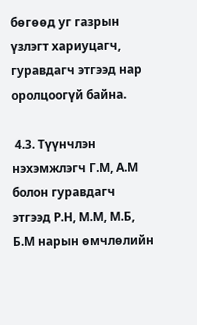бөгөөд уг газрын үзлэгт хариуцагч, гуравдагч этгээд нар оролцоогүй байна.

 4.3. Түүнчлэн нэхэмжлэгч Г.М, А.М болон гуравдагч этгээд Р.Н, М.М, М.Б, Б.М нарын өмчлөлийн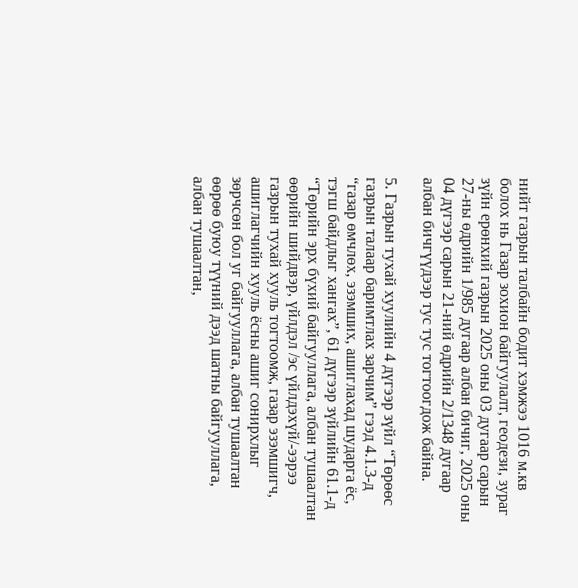нийт газрын талбайн бодит хэмжээ 1016 м.кв болох нь Газар зохион байгуулалт, геодези, зураг зүйн ерөнхий газрын 2025 оны 03 дугаар сарын 27-ны өдрийн 1/985 дугаар албан бичиг, 2025 оны 04 дүгээр сарын 21-ний өдрийн 2/1348 дугаар албан бичгүүдээр тус тус тогтоогдож байна.

5. Газрын тухай хуулийн 4 дүгээр зүйл “Төрөөс газрын талаар баримтлах зарчим” гээд 4.1.3-д “газар өмчлөх, эзэмших, ашиглахад шударга ёс, тэгш байдлыг хангах”, 61 дүгээр зүйлийн 61.1-д “Төрийн эрх бүхий байгууллага, албан тушаалтан өөрийн шийдвэр, үйлдэл /эс үйлдэхүй/-ээрээ газрын тухай хууль тогтоомж, газар эзэмшигч, ашиглагчийн хууль ёсны ашиг сонирхлыг зөрчсөн бол уг байгууллага, албан тушаалтан өөрөө буюу түүний дээд шатны байгууллага, албан тушаалтан,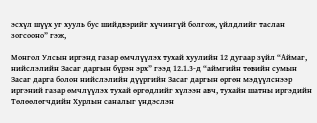эсхүл шүүх уг хууль бус шийдвэрийг хүчингүй болгож, үйлдлийг таслан зогсооно” гэж,

Монгол Улсын иргэнд газар өмчлүүлэх тухай хуулийн 12 дугаар зүйл “Аймаг, нийслэлийн Засаг даргын бүрэн эрх” гээд 12.1.3-д “аймгийн төвийн сумын Засаг дарга болон нийслэлийн дүүргийн Засаг даргын өргөн мэдүүлснээр иргэний газар өмчлүүлэх тухай өргөдлийг хүлээн авч, тухайн шатны иргэдийн Төлөөлөгчдийн Хурлын саналыг үндэслэн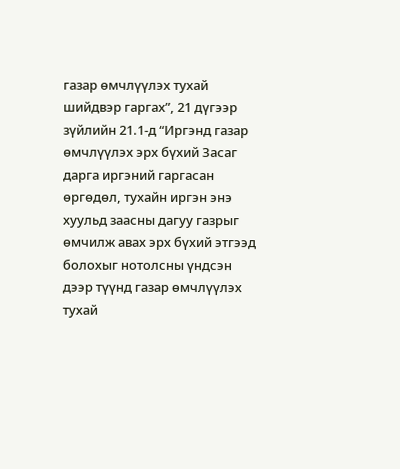газар өмчлүүлэх тухай шийдвэр гаргах”, 21 дүгээр зүйлийн 21.1-д “Иргэнд газар өмчлүүлэх эрх бүхий Засаг дарга иргэний гаргасан өргөдөл, тухайн иргэн энэ хуульд заасны дагуу газрыг өмчилж авах эрх бүхий этгээд болохыг нотолсны үндсэн дээр түүнд газар өмчлүүлэх тухай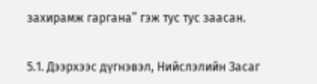захирамж гаргана” гэж тус тус заасан.

5.1. Дээрхээс дүгнэвэл, Нийслэлийн Засаг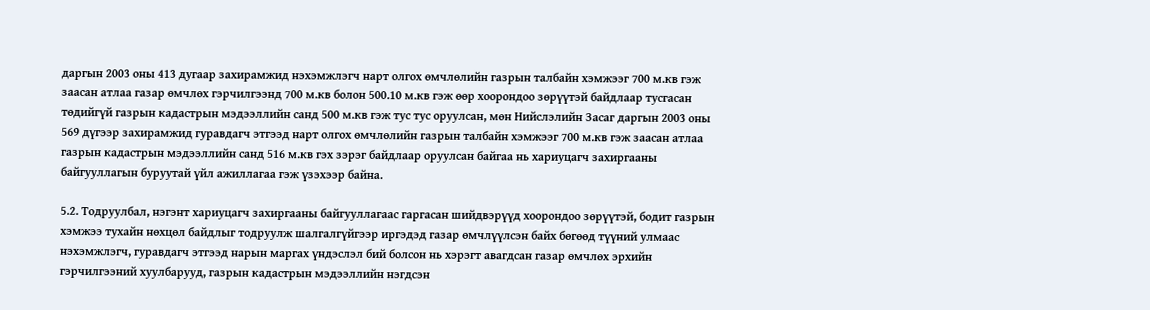даргын 2003 оны 413 дугаар захирамжид нэхэмжлэгч нарт олгох өмчлөлийн газрын талбайн хэмжээг 700 м.кв гэж заасан атлаа газар өмчлөх гэрчилгээнд 700 м.кв болон 500.10 м.кв гэж өөр хоорондоо зөрүүтэй байдлаар тусгасан төдийгүй газрын кадастрын мэдээллийн санд 500 м.кв гэж тус тус оруулсан, мөн Нийслэлийн Засаг даргын 2003 оны 569 дүгээр захирамжид гуравдагч этгээд нарт олгох өмчлөлийн газрын талбайн хэмжээг 700 м.кв гэж заасан атлаа газрын кадастрын мэдээллийн санд 516 м.кв гэх зэрэг байдлаар оруулсан байгаа нь хариуцагч захиргааны байгууллагын буруутай үйл ажиллагаа гэж үзэхээр байна.

5.2. Тодруулбал, нэгэнт хариуцагч захиргааны байгууллагаас гаргасан шийдвэрүүд хоорондоо зөрүүтэй, бодит газрын хэмжээ тухайн нөхцөл байдлыг тодруулж шалгалгүйгээр иргэдэд газар өмчлүүлсэн байх бөгөөд түүний улмаас нэхэмжлэгч, гуравдагч этгээд нарын маргах үндэслэл бий болсон нь хэрэгт авагдсан газар өмчлөх эрхийн гэрчилгээний хуулбарууд, газрын кадастрын мэдээллийн нэгдсэн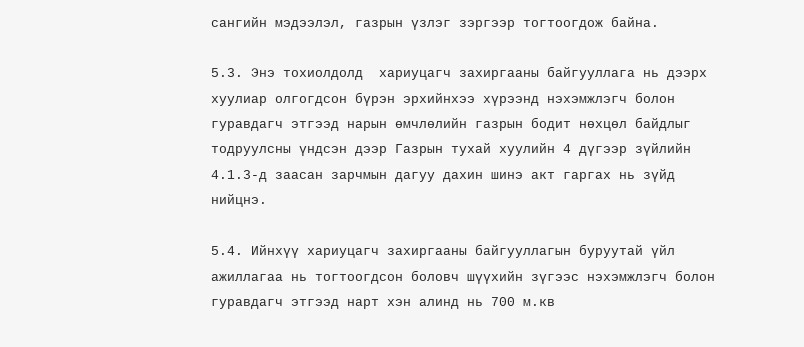сангийн мэдээлэл, газрын үзлэг зэргээр тогтоогдож байна.

5.3. Энэ тохиолдолд  хариуцагч захиргааны байгууллага нь дээрх хуулиар олгогдсон бүрэн эрхийнхээ хүрээнд нэхэмжлэгч болон гуравдагч этгээд нарын өмчлөлийн газрын бодит нөхцөл байдлыг тодруулсны үндсэн дээр Газрын тухай хуулийн 4 дүгээр зүйлийн 4.1.3-д заасан зарчмын дагуу дахин шинэ акт гаргах нь зүйд нийцнэ.

5.4. Ийнхүү хариуцагч захиргааны байгууллагын буруутай үйл ажиллагаа нь тогтоогдсон боловч шүүхийн зүгээс нэхэмжлэгч болон гуравдагч этгээд нарт хэн алинд нь 700 м.кв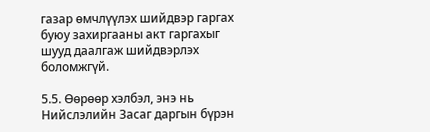газар өмчлүүлэх шийдвэр гаргах буюу захиргааны акт гаргахыг шууд даалгаж шийдвэрлэх боломжгүй.

5.5. Өөрөөр хэлбэл, энэ нь Нийслэлийн Засаг даргын бүрэн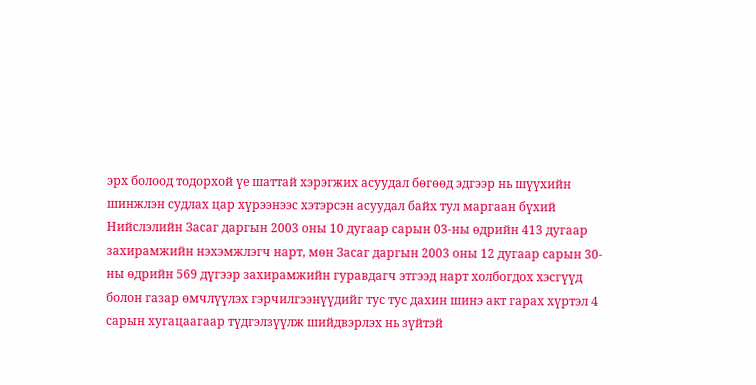эрх болоод тодорхой үе шаттай хэрэгжих асуудал бөгөөд эдгээр нь шүүхийн шинжлэн судлах цар хүрээнээс хэтэрсэн асуудал байх тул маргаан бүхий Нийслэлийн Засаг даргын 2003 оны 10 дугаар сарын 03-ны өдрийн 413 дугаар захирамжийн нэхэмжлэгч нарт, мөн Засаг даргын 2003 оны 12 дугаар сарын 30-ны өдрийн 569 дүгээр захирамжийн гуравдагч этгээд нарт холбогдох хэсгүүд болон газар өмчлүүлэх гэрчилгээнүүдийг тус тус дахин шинэ акт гарах хүртэл 4 сарын хугацаагаар түдгэлзүүлж шийдвэрлэх нь зүйтэй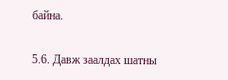байна.

5.6. Давж заалдах шатны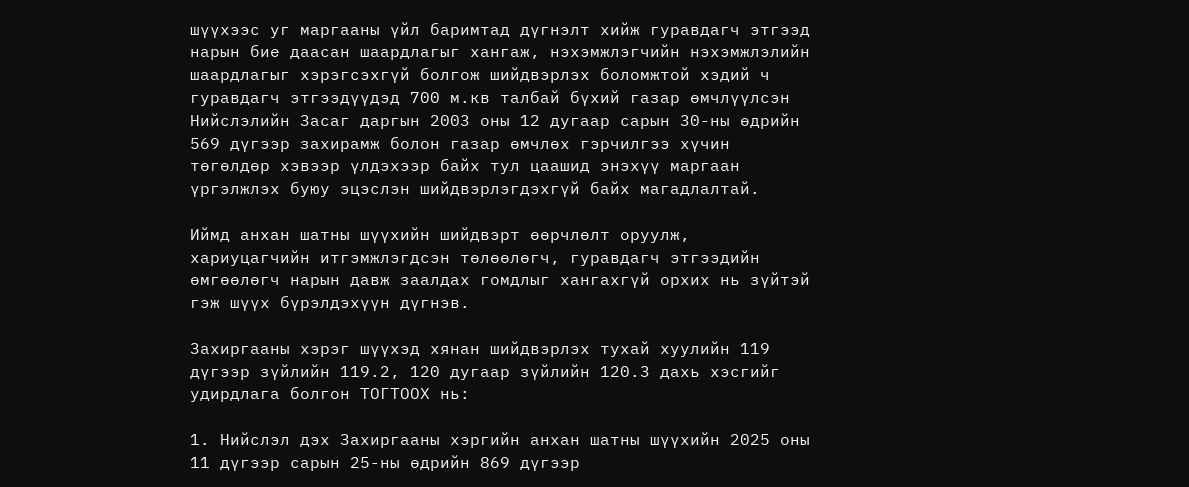шүүхээс уг маргааны үйл баримтад дүгнэлт хийж гуравдагч этгээд нарын бие даасан шаардлагыг хангаж, нэхэмжлэгчийн нэхэмжлэлийн шаардлагыг хэрэгсэхгүй болгож шийдвэрлэх боломжтой хэдий ч гуравдагч этгээдүүдэд 700 м.кв талбай бүхий газар өмчлүүлсэн Нийслэлийн Засаг даргын 2003 оны 12 дугаар сарын 30-ны өдрийн 569 дүгээр захирамж болон газар өмчлөх гэрчилгээ хүчин төгөлдөр хэвээр үлдэхээр байх тул цаашид энэхүү маргаан үргэлжлэх буюу эцэслэн шийдвэрлэгдэхгүй байх магадлалтай.

Иймд анхан шатны шүүхийн шийдвэрт өөрчлөлт оруулж, хариуцагчийн итгэмжлэгдсэн төлөөлөгч, гуравдагч этгээдийн өмгөөлөгч нарын давж заалдах гомдлыг хангахгүй орхих нь зүйтэй гэж шүүх бүрэлдэхүүн дүгнэв.

Захиргааны хэрэг шүүхэд хянан шийдвэрлэх тухай хуулийн 119 дүгээр зүйлийн 119.2, 120 дугаар зүйлийн 120.3 дахь хэсгийг удирдлага болгон ТОГТООХ нь:

1. Нийслэл дэх Захиргааны хэргийн анхан шатны шүүхийн 2025 оны 11 дүгээр сарын 25-ны өдрийн 869 дүгээр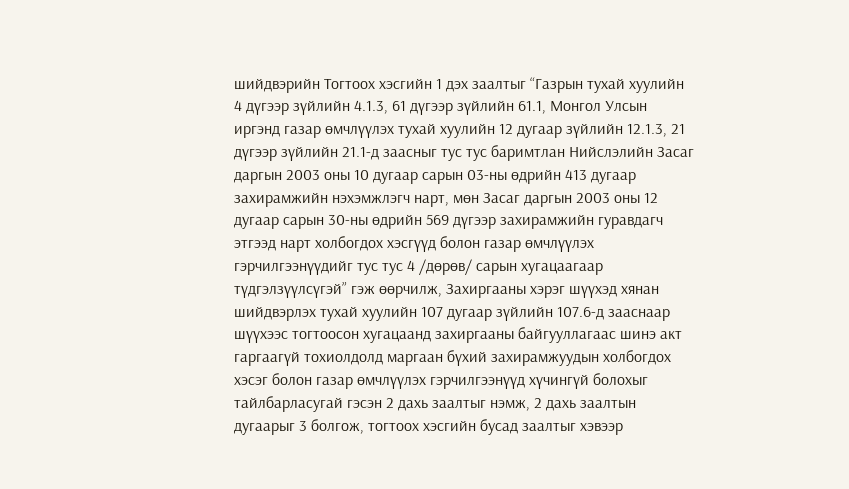шийдвэрийн Тогтоох хэсгийн 1 дэх заалтыг “Газрын тухай хуулийн 4 дүгээр зүйлийн 4.1.3, 61 дүгээр зүйлийн 61.1, Монгол Улсын иргэнд газар өмчлүүлэх тухай хуулийн 12 дугаар зүйлийн 12.1.3, 21 дүгээр зүйлийн 21.1-д заасныг тус тус баримтлан Нийслэлийн Засаг даргын 2003 оны 10 дугаар сарын 03-ны өдрийн 413 дугаар захирамжийн нэхэмжлэгч нарт, мөн Засаг даргын 2003 оны 12 дугаар сарын 30-ны өдрийн 569 дүгээр захирамжийн гуравдагч этгээд нарт холбогдох хэсгүүд болон газар өмчлүүлэх гэрчилгээнүүдийг тус тус 4 /дөрөв/ сарын хугацаагаар түдгэлзүүлсүгэй” гэж өөрчилж, Захиргааны хэрэг шүүхэд хянан шийдвэрлэх тухай хуулийн 107 дугаар зүйлийн 107.6-д зааснаар шүүхээс тогтоосон хугацаанд захиргааны байгууллагаас шинэ акт гаргаагүй тохиолдолд маргаан бүхий захирамжуудын холбогдох хэсэг болон газар өмчлүүлэх гэрчилгээнүүд хүчингүй болохыг тайлбарласугай гэсэн 2 дахь заалтыг нэмж, 2 дахь заалтын дугаарыг 3 болгож, тогтоох хэсгийн бусад заалтыг хэвээр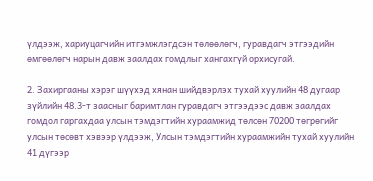үлдээж, хариуцагчийн итгэмжлэгдсэн төлөөлөгч, гуравдагч этгээдийн өмгөөлөгч нарын давж заалдах гомдлыг хангахгүй орхисугай.

2. Захиргааны хэрэг шүүхэд хянан шийдвэрлэх тухай хуулийн 48 дугаар зүйлийн 48.3-т заасныг баримтлан гуравдагч этгээдээс давж заалдах гомдол гаргахдаа улсын тэмдэгтийн хураамжид төлсөн 70200 төгрөгийг улсын төсөвт хэвээр үлдээж, Улсын тэмдэгтийн хураамжийн тухай хуулийн 41 дүгээр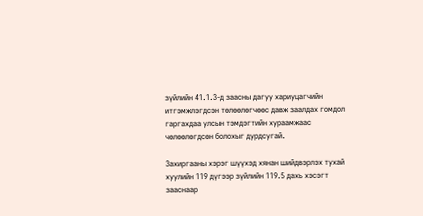зүйлийн 41.1.3-д заасны дагуу хариуцагчийн итгэмжлэгдсэн төлөөлөгчөөс давж заалдах гомдол гаргахдаа улсын тэмдэгтийн хураамжаас чөлөөлөгдсөн болохыг дурдсугай.

Захиргааны хэрэг шүүхэд хянан шийдвэрлэх тухай хуулийн 119 дүгээр зүйлийн 119.5 дахь хэсэгт зааснаар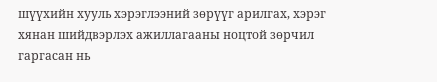шүүхийн хууль хэрэглээний зөрүүг арилгах, хэрэг хянан шийдвэрлэх ажиллагааны ноцтой зөрчил гаргасан нь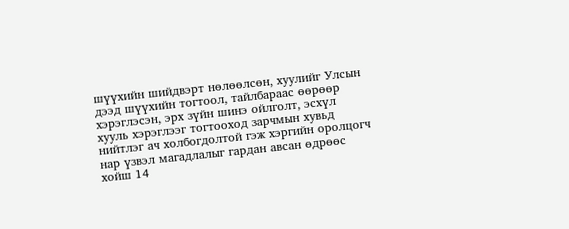шүүхийн шийдвэрт нөлөөлсөн, хуулийг Улсын дээд шүүхийн тогтоол, тайлбараас өөрөөр  хэрэглэсэн, эрх зүйн шинэ ойлголт, эсхүл хууль хэрэглээг тогтооход зарчмын хувьд нийтлэг ач холбогдолтой гэж хэргийн оролцогч нар үзвэл магадлалыг гардан авсан өдрөөс хойш 14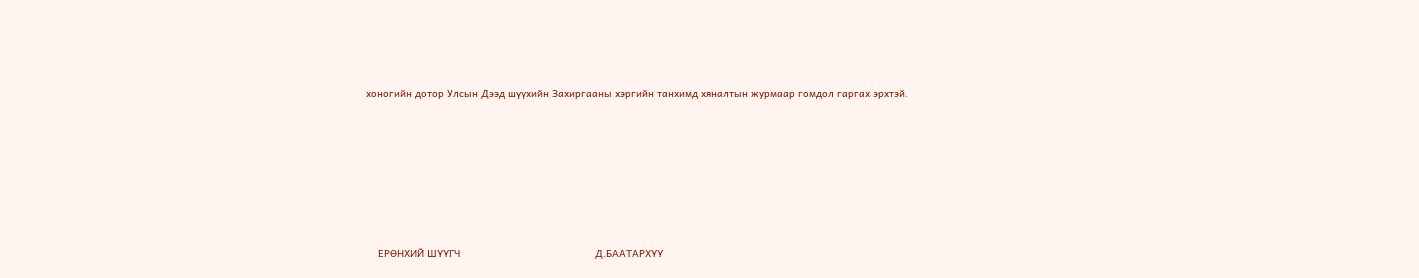хоногийн дотор Улсын Дээд шүүхийн Захиргааны хэргийн танхимд хяналтын журмаар гомдол гаргах эрхтэй.







    ЕРӨНХИЙ ШҮҮГЧ                                             Д.БААТАРХҮҮ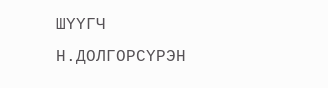ШҮҮГЧ                                               Н.ДОЛГОРСҮРЭН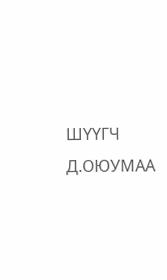ШҮҮГЧ                                               Д.ОЮУМАА